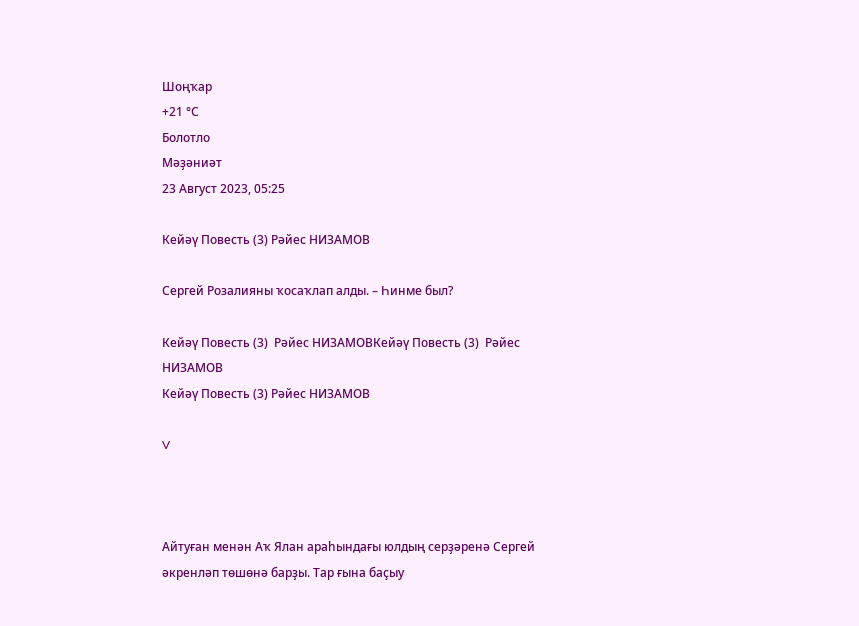Шоңҡар
+21 °С
Болотло
Мәҙәниәт
23 Август 2023, 05:25

Кейәү Повесть (3) Рәйес НИЗАМОВ

Сергей Розалияны ҡосаҡлап алды. – Һинме был?

Кейәү Повесть (3)  Рәйес НИЗАМОВКейәү Повесть (3)  Рәйес НИЗАМОВ
Кейәү Повесть (3) Рәйес НИЗАМОВ

V



Айтуған менән Аҡ Ялан араһындағы юлдың серҙәренә Сергей әкренләп төшөнә барҙы. Тар ғына баҫыу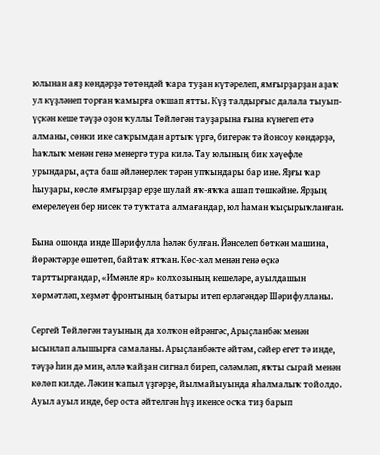юлынан аяҙ көндәрҙә төтөндәй ҡара туҙан күтәрелеп, ямғырҙарҙан аҙаҡ ул күҙләнеп торған ҡамырға оҡшап ятты. Күҙ талдырғыс далала тыуып-үҫкән кеше тәүҙә оҙон ҡуллы Төйлөгән тауҙарына ғына күнегеп етә алманы, сөнки ике саҡрымдан артыҡ үргә, бигерәк тә йонсоу көндәрҙә, һаҡлыҡ менән генә менергә тура килә. Тау юлының бик хәүефле урындары, аҫта баш әйләнерлек тәрән упҡындары бар ине. Яҙғы ҡар һыуҙары, көслө ямғырҙар ерҙе шулай яҡ-яҡҡа ашап төшкәйне. Ярҙың емерелеүен бер нисек тә туҡтата алмағандар, юл һаман ҡыҫырыҡланған.

Бына ошонда инде Шәрифулла һәләк булған. Йәнселеп бөткән машина, йөрәктәрҙе өшөтөп, байтаҡ ятҡан. Көс-хәл менән генә өҫкә тарттырғандар, «Имәнле яр» колхозының кешеләре, ауылдашын хөрмәтләп, хеҙмәт фронтының батыры итеп ерләгәндәр Шәрифулланы.

Сергей Төйлөгән тауының да холҡон өйрәнгәс, Арыҫланбәк менән ысынлап алышырға самаланы. Арыҫланбәкте әйтәм, сәйер егет тә инде, тәүҙә һин дә мин, әллә ҡайҙан сигнал биреп, сәләмләп, яҡты сырай менән көлөп килде. Ләкин ҡапыл үҙгәрҙе, йылмайыуында яһалмалыҡ тойолдо. Ауыл ауыл инде, бер оста әйтелгән һүҙ икенсе осҡа тиҙ барып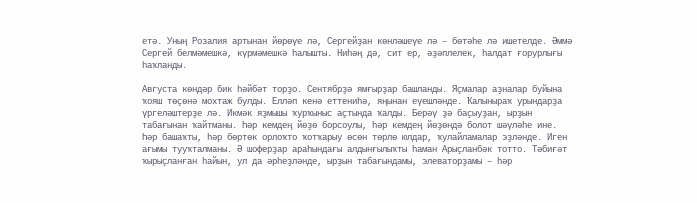етә. Уның Розалия артынан йөрөүе лә, Сергейҙан көнләшеүе лә – бөтәһе лә ишетелде. Әммә Сергей белмәмешкә, күрмәмешкә һалышты. Ниһәң дә, сит ер, әҙәплелек, һалдат ғорурлығы һаҡланды.

Августа көндәр бик һәйбәт торҙо. Сентябрҙә ямғырҙар башланды. Яҫмалар аҙналар буйына ҡояш төҫөнә мохтаж булды. Елләп кенә еттениһә, яңынан еүешләнде. Ҡалыныраҡ урындарҙа үргеләштерҙе лә. Икмәк яҙмышы ҡурҡыныс аҫтында ҡалды. Берәү ҙә баҫыуҙан, ырҙын табағынан ҡайтманы. Һәр кемдең йөҙө борсоулы, һәр кемдең йөҙөндә болот шәүләһе ине. Һәр башаҡты, һәр бөртөк орлоҡто ҡотҡарыу өсөн төрлө юлдар, ҡулайламалар эҙләнде. Иген ағымы тууҡталманы. Ә шоферҙар араһындағы алдынғылыҡты һаман Арыҫланбәк тотто. Тәбиғәт ҡырыҫланған һайын, ул да әрһеҙләнде, ырҙын табағындамы, элеваторҙамы – һәр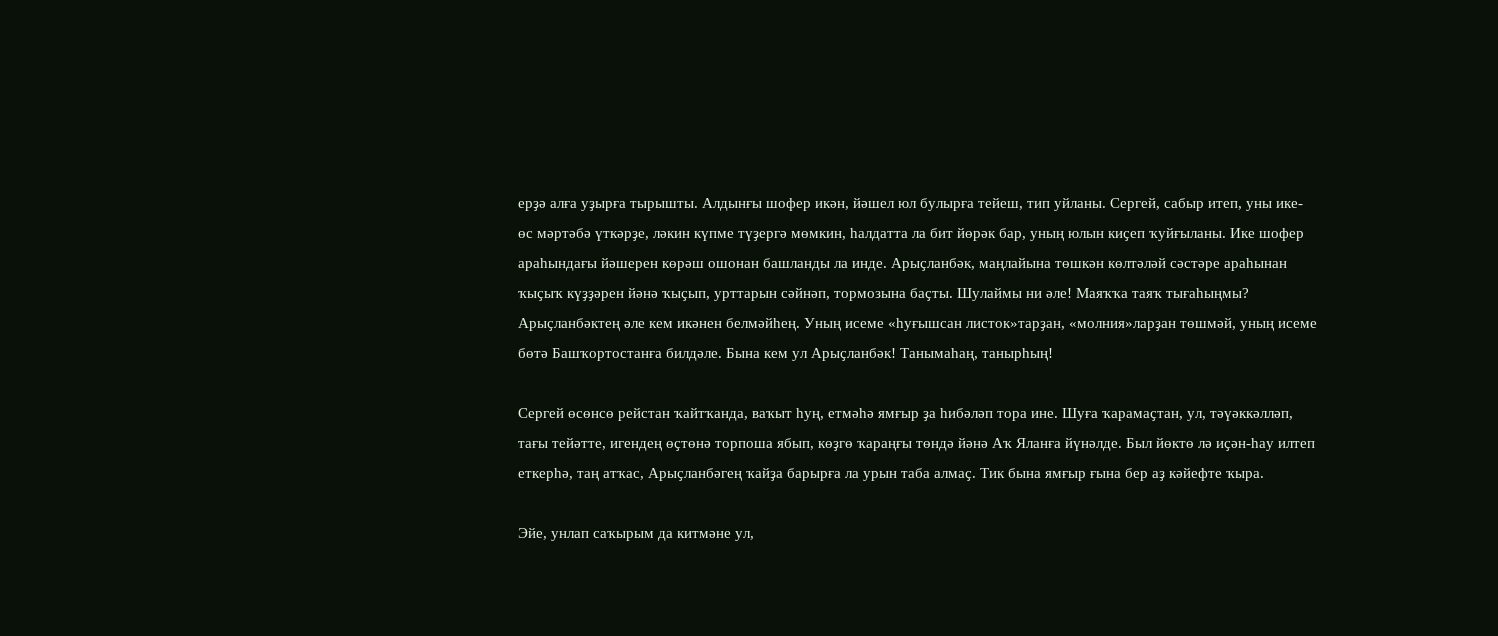ерҙә алға уҙырға тырышты. Алдынғы шофер икән, йәшел юл булырға тейеш, тип уйланы. Сергей, сабыр итеп, уны ике-өс мәртәбә үткәрҙе, ләкин күпме түҙергә мөмкин, һалдатта ла бит йөрәк бар, уның юлын киҫеп ҡуйғыланы. Ике шофер араһындағы йәшерен көрәш ошонан башланды ла инде. Арыҫланбәк, маңлайына төшкән көлтәләй сәстәре араһынан ҡыҫыҡ күҙҙәрен йәнә ҡыҫып, урттарын сәйнәп, тормозына баҫты. Шулаймы ни әле! Маяҡҡа таяҡ тығаһыңмы? Арыҫланбәктең әле кем икәнен белмәйһең. Уның исеме «һуғышсан листок»тарҙан, «молния»ларҙан төшмәй, уның исеме бөтә Башҡортостанға билдәле. Бына кем ул Арыҫланбәк! Танымаһаң, танырһың!

Сергей өсөнсө рейстан ҡайтҡанда, ваҡыт һуң, етмәһә ямғыр ҙа һибәләп тора ине. Шуға ҡарамаҫтан, ул, тәүәккәлләп, тағы тейәтте, игендең өҫтөнә торпоша ябып, көҙгө ҡараңғы төндә йәнә Аҡ Яланға йүнәлде. Был йөктө лә иҫән-һау илтеп еткерһә, таң атҡас, Арыҫланбәгең ҡайҙа барырға ла урын таба алмаҫ. Тик бына ямғыр ғына бер аҙ кәйефте ҡыра.

Эйе, унлап саҡырым да китмәне ул,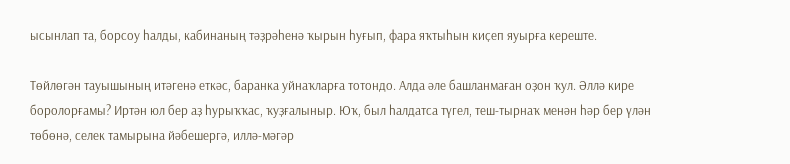ысынлап та, борсоу һалды, кабинаның тәҙрәһенә ҡырын һуғып, фара яҡтыһын киҫеп яуырға кереште.

Төйлөгән тауышының итәгенә еткәс, баранка уйнаҡларға тотондо. Алда әле башланмаған оҙон ҡул. Әллә кире боролорғамы? Иртән юл бер аҙ һурыҡҡас, ҡуҙғалыныр. Юҡ, был һалдатса түгел, теш-тырнаҡ менән һәр бер үлән төбөнә, селек тамырына йәбешергә, иллә-мәгәр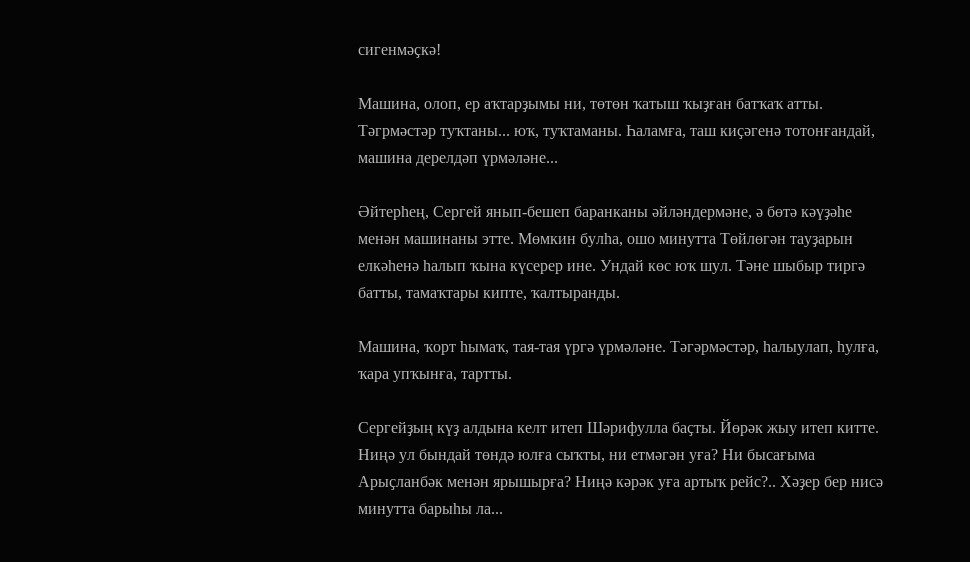сигенмәҫкә!

Машина, олоп, ер аҡтарҙымы ни, төтөн ҡатыш ҡыҙған батҡаҡ атты. Тәгрмәстәр туҡтаны... юҡ, туҡтаманы. Һаламға, таш киҫәгенә тотонғандай, машина дерелдәп үрмәләне...

Әйтерһең, Сергей янып-бешеп баранканы әйләндермәне, ә бөтә кәүҙәһе менән машинаны этте. Мөмкин булһа, ошо минутта Төйлөгән тауҙарын елкәһенә һалып ҡына күсерер ине. Ундай көс юҡ шул. Тәне шыбыр тиргә батты, тамаҡтары кипте, ҡалтыранды.

Машина, ҡорт һымаҡ, тая-тая үргә үрмәләне. Тәгәрмәстәр, һалыулап, һулға, ҡара упҡынға, тартты.

Сергейҙың күҙ алдына келт итеп Шәрифулла баҫты. Йөрәк жыу итеп китте. Ниңә ул бындай төндә юлға сыҡты, ни етмәгән уға? Ни бысағыма Арыҫланбәк менән ярышырға? Ниңә кәрәк уға артыҡ рейс?.. Хәҙер бер нисә минутта барыһы ла...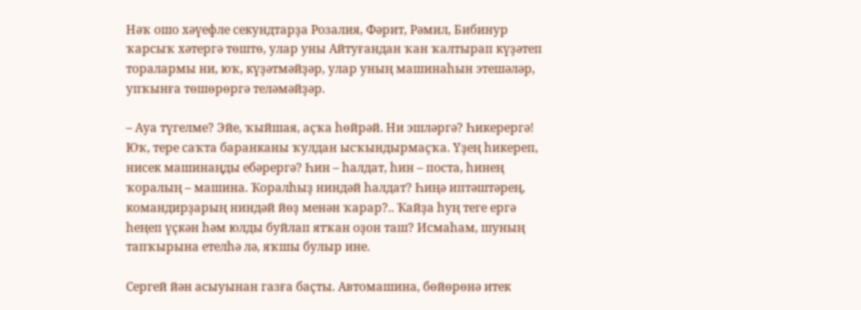Нәҡ ошо хәүефле секундтарҙа Розалия, Фәрит, Рәмил, Бибинур ҡарсыҡ хәтергә төштө, улар уны Айтуғандан ҡан ҡалтырап күҙәтеп торалармы ни, юҡ, күҙәтмәйҙәр, улар уның машинаһын этешәләр, упҡынға төшөрөргә теләмәйҙәр.

– Ауа түгелме? Эйе, ҡыйшая, аҫҡа һөйрәй. Ни эшләргә? Һикерергә! Юҡ, тере саҡта баранканы ҡулдан ысҡындырмаҫҡа. Үҙең һикереп, нисек машинаңды ебәрергә? Һин – һалдат, һин – поста, һинең ҡоралың – машина. Ҡоралһыҙ ниндәй һалдат? Һиңә иптәштәрең, командирҙарың ниндәй йөҙ менән ҡарар?.. Ҡайҙа һуң теге ергә һеңеп үҫкән һәм юлды буйлап ятҡан оҙон таш? Исмаһам, шуның тапҡырына етелһә лә, яҡшы булыр ине.

Сергей йән асыуынан газға баҫты. Автомашина, бөйөрөнә итек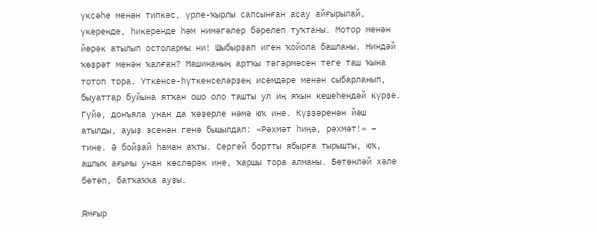үксәһе менән типкәс, үрле-ҡырлы сапсынған аҫау айғырылай, үкеренде, һикеренде һәм нимәгәлер бәрелеп туҡтаны. Мотор менән йөрәк атылып остолармы ни! Шыбырҙап иген ҡойола башланы. Ниндәй ҡөҙрәт менән ҡалған? Машинаның артҡы тәгәрмәсен теге таш ҡына тотоп тора. Үткенсе-һүткенселәрҙең исемдәре менән сыбарланып, быуаттар буйына ятҡан ошо оло ташты ул иң яҡын кешеһендәй күрҙе. Гүйә, донъяла унан да ҡәҙерле нәмә юҡ ине. Күҙҙәренән йәш атылды, ауыҙ эсенән генә бышылдап: «Рәхмәт һиңә, рәхмәт!» – тине. Ә бойҙай һаман аҡты. Сергей бортты ябырға тырышты, юҡ, ашлыҡ ағымы унан көслөрәк ине, ҡаршы тора алманы. Бөтөнләй хәле бөтөп, батҡаҡҡа ауҙы.

Ямғыр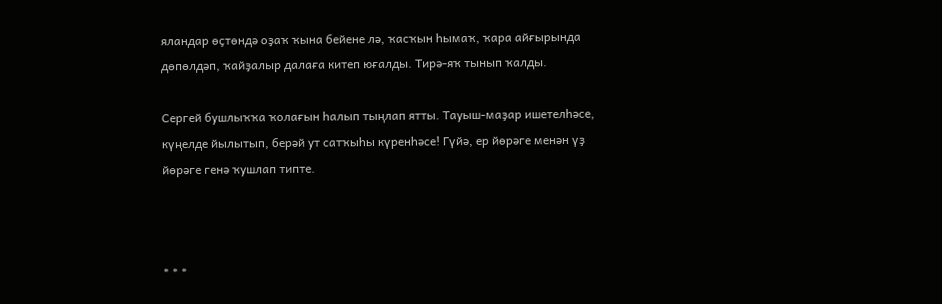яландар өҫтөндә оҙаҡ ҡына бейене лә, ҡасҡын һымаҡ, ҡара айғырында дөпөлдәп, ҡайҙалыр далаға китеп юғалды. Тирә-яҡ тынып ҡалды.

Сергей бушлыҡҡа ҡолағын һалып тыңлап ятты. Тауыш-маҙар ишетелһәсе, күңелде йылытып, берәй ут сатҡыһы күренһәсе! Гүйә, ер йөрәге менән үҙ йөрәге генә ҡушлап типте.



* * *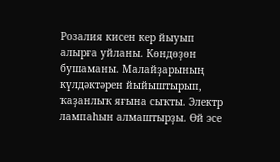Розалия кисен кер йыуып алырға уйланы. Көндөҙөн бушаманы. Малайҙарының күлдәктәрен йыйыштырып, ҡаҙанлыҡ яғына сыҡты. Электр лампаһын алмаштырҙы. Өй эсе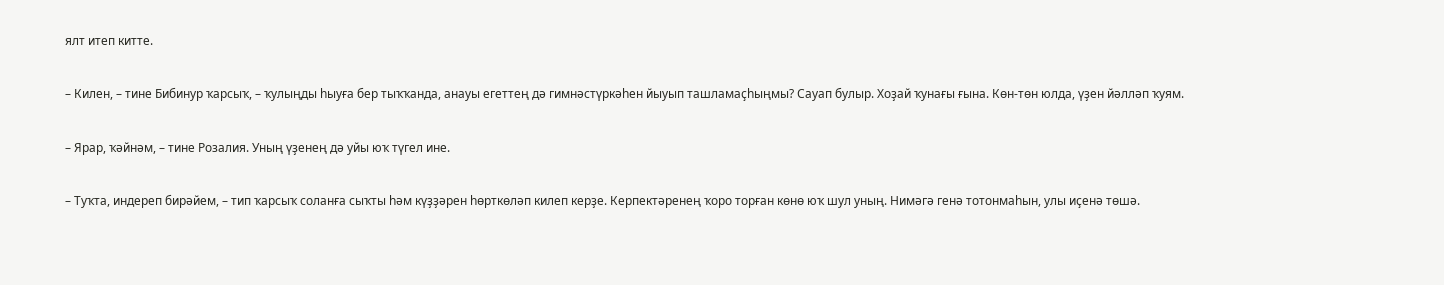ялт итеп китте.

– Килен, – тине Бибинур ҡарсыҡ, – ҡулыңды һыуға бер тыҡҡанда, анауы егеттең дә гимнәстүркәһен йыуып ташламаҫһыңмы? Сауап булыр. Хоҙай ҡунағы ғына. Көн-төн юлда, үҙен йәлләп ҡуям.

– Ярар, ҡәйнәм, – тине Розалия. Уның үҙенең дә уйы юҡ түгел ине.

– Туҡта, индереп бирәйем, – тип ҡарсыҡ соланға сыҡты һәм күҙҙәрен һөрткөләп килеп керҙе. Керпектәренең ҡоро торған көнө юҡ шул уның. Нимәгә генә тотонмаһын, улы иҫенә төшә.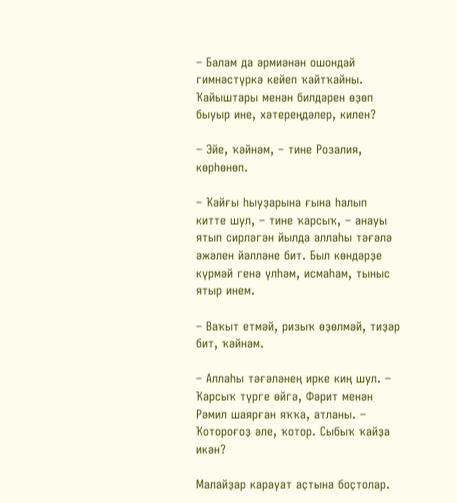– Балам да әрмиәнән ошондай гимнәстүркә кейеп ҡайтҡайны. Ҡайыштары менән билдәрен өҙөп быуыр ине, хәтереңдәлер, килен?

– Эйе, ҡәйнәм, – тине Розалия, көрһөнөп.

– Ҡайғы һыуҙарына ғына һалып китте шул, – тине ҡарсыҡ, – анауы ятып сирләгән йылда аллаһы тәғәлә әжәлен йәлләне бит. Был көндәрҙе күрмәй генә үлһәм, исмаһам, тыныс ятыр инем.

– Ваҡыт етмәй, ризыҡ өҙөлмәй, тиҙәр бит, ҡәйнәм.

– Аллаһы тәғәләнең ирке киң шул. – Ҡарсыҡ түрге өйгә, Фәрит менән Рәмил шаярған яҡҡа, атланы. – Ҡотороғоҙ әле, ҡотор. Сыбыҡ ҡайҙа икән?

Малайҙар карауат аҫтына боҫтолар.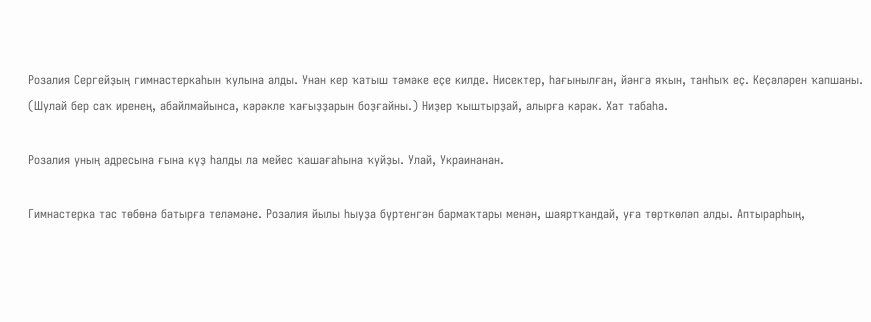Розалия Сергейҙың гимнастеркаһын ҡулына алды. Унан кер ҡатыш тәмәке еҫе килде. Нисектер, һағынылған, йәнгә яҡын, танһыҡ еҫ. Кеҫәләрен ҡапшаны. (Шулай бер саҡ иренең, абайлмайынса, кәрәкле ҡағыҙҙарын боҙғайны.) Ниҙер ҡыштырҙай, алырға кәрәк. Хат табаһа.

Розалия уның адресына ғына күҙ һалды ла мейес ҡашағаһына ҡуйҙы. Улай, Украинанан.

Гимнастерка тас төбөнә батырға теләмәне. Розалия йылы һыуҙа бүртенгән бармаҡтары менән, шаяртҡандай, уға төрткөләп алды. Аптырарһың,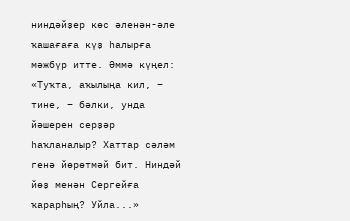ниндәйҙер көс әленән-әле ҡашағаға күҙ һалырға мәжбүр итте. Әммә күңел: «Туҡта, аҡылыңа кил, – тине, – бәлки, унда йәшерен серҙәр һаҡланалыр? Хаттар сәләм генә йөрөтмәй бит. Ниндәй йөҙ менән Сергейға ҡарарһың? Уйла...»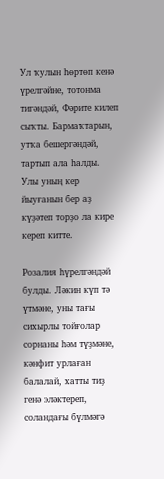Ул ҡулын һөртөп кенә үрелгәйне, тотонма тигәндәй, Фәрите килеп сыҡты. Бармаҡтарын, утҡа бешергәндәй, тартып ала һалды. Улы уның кер йыуғанын бер аҙ күҙәтеп торҙо ла кире кереп китте.

Розалия һүрелгәндәй булды. Ләкин күп тә үтмәне, уны тағы сихырлы тойғолар сорнаны һәм түҙмәне, кәнфит урлаған балалай, хатты тиҙ генә эләктереп, соландағы бүлмәгә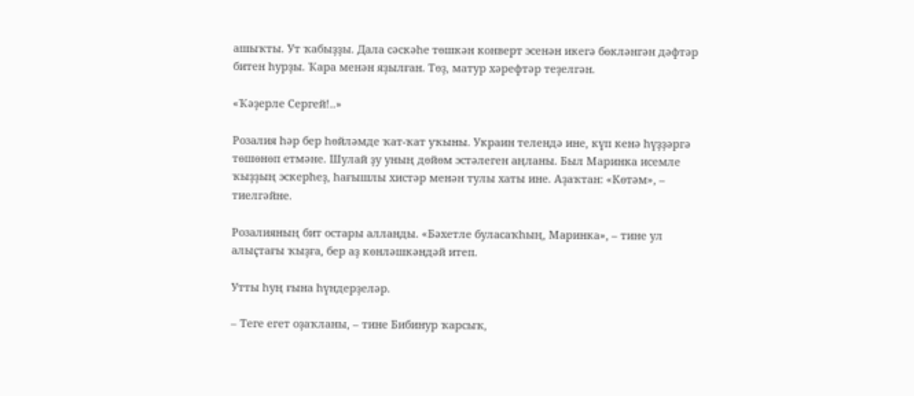ашыҡты. Ут ҡабыҙҙы. Дала сәскәһе төшкән конверт эсенән икегә бөкләнгән дәфтәр битен һурҙы. Ҡара менән яҙылған. Төҙ, матур хәрефтәр теҙелгән.

«Ҡәҙерле Сергей!..»

Розалия һәр бер һөйләмде ҡат-ҡат уҡыны. Украин телендә ине, күп кенә һүҙҙәргә төшөнөп етмәне. Шулай ҙу уның дөйөм эстәлеген аңланы. Был Маринка исемле ҡыҙҙың эскерһеҙ, һағышлы хистәр менән тулы хаты ине. Аҙаҡтан: «Көтәм», – тиелгәйне.

Розалияның бит остары алланды. «Бәхетле буласаҡһың, Маринка», – тине ул алыҫтағы ҡыҙға, бер аҙ көнләшкәндәй итеп.

Утты һуң ғына һүндерҙеләр.

– Теге егет оҙаҡланы, – тине Бибинур ҡарсыҡ,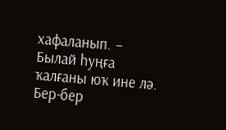хафаланып. – Былай һуңға ҡалғаны юҡ ине лә. Бер-бер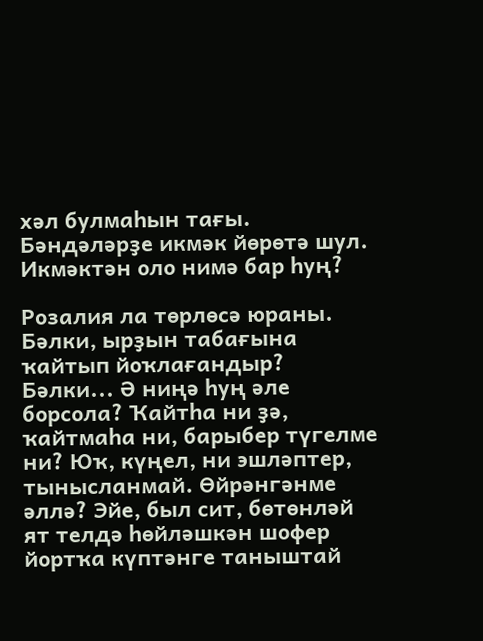хәл булмаһын тағы. Бәндәләрҙе икмәк йөрөтә шул. Икмәктән оло нимә бар һуң?

Розалия ла төрлөсә юраны. Бәлки, ырҙын табағына ҡайтып йоҡлағандыр? Бәлки... Ә ниңә һуң әле борсола? Ҡайтһа ни ҙә, ҡайтмаһа ни, барыбер түгелме ни? Юҡ, күңел, ни эшләптер, тынысланмай. Өйрәнгәнме әллә? Эйе, был сит, бөтөнләй ят телдә һөйләшкән шофер йортҡа күптәнге таныштай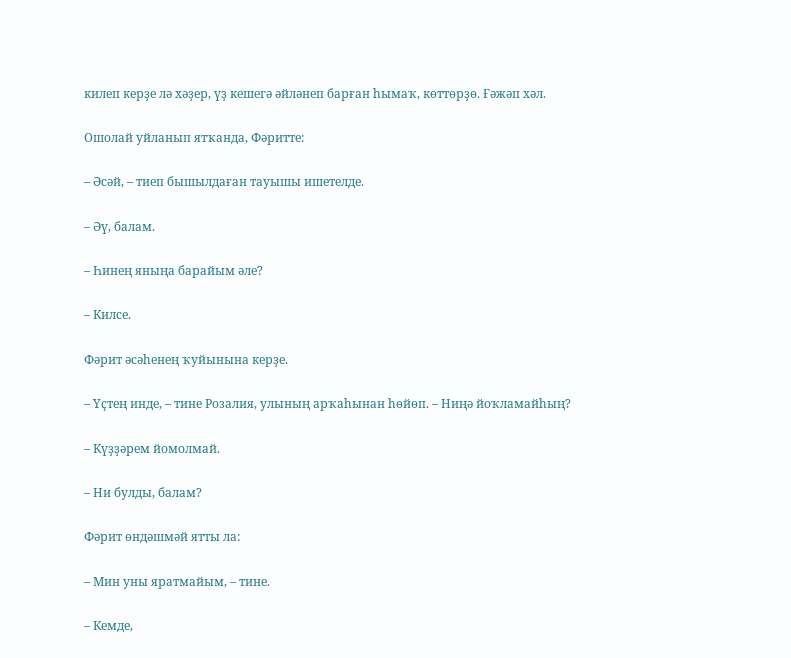килеп керҙе лә хәҙер, үҙ кешегә әйләнеп барған һымаҡ, көттөрҙө. Ғәжәп хәл.

Ошолай уйланып ятҡанда, Фәритте:

– Әсәй, – тиеп бышылдаған тауышы ишетелде.

– Әү, балам.

– Һинең яныңа барайым әле?

– Килсе.

Фәрит әсәһенең ҡуйынына керҙе.

– Үҫтең инде, – тине Розалия, улының арҡаһынан һөйөп. – Ниңә йоҡламайһың?

– Күҙҙәрем йомолмай.

– Ни булды, балам?

Фәрит өндәшмәй ятты ла:

– Мин уны яратмайым, – тине.

– Кемде,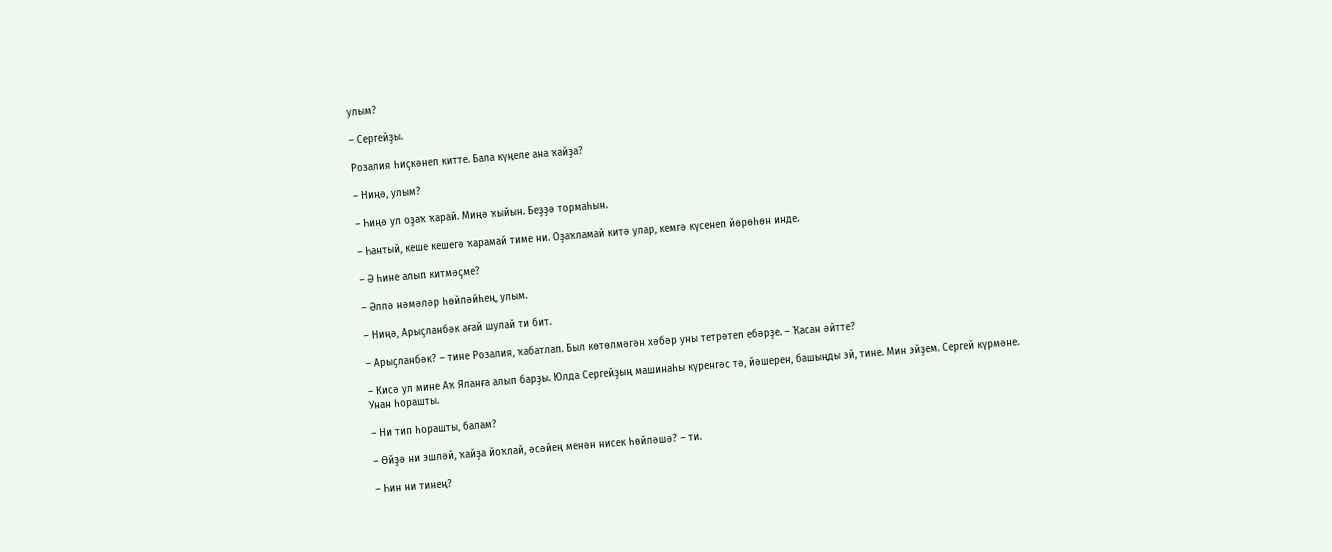улым?

– Сергейҙы.

Розалия һиҫкәнеп китте. Бала күңеле ана ҡайҙа?

– Ниңә, улым?

– Һиңә ул оҙаҡ ҡарай. Миңә ҡыйын. Беҙҙә тормаһын.

– Һантый, кеше кешегә ҡарамай тиме ни. Оҙаҡламай китә улар, кемгә күсенеп йөрөһөн инде.

– Ә һине алып китмәҫме?

– Әллә нәмәләр һөйләйһең, улым.

– Ниңә, Арыҫланбәк ағай шулай ти бит.

– Арыҫланбәк? – тине Розалия, ҡабатлап. Был көтөлмәгән хәбәр уны тетрәтеп ебәрҙе. – Ҡасан әйтте?

– Кисә ул мине Аҡ Яланға алып барҙы. Юлда Сергейҙың машинаһы күренгәс тә, йәшерен, башыңды эй, тине. Мин эйҙем. Сергей күрмәне. Унан һорашты.

– Ни тип һорашты, балам?

– Өйҙә ни эшләй, ҡайҙа йоҡлай, әсәйең менән нисек һөйләшә? – ти.

– Һин ни тинең?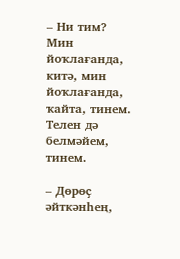– Ни тим? Мин йоҡлағанда, китә, мин йоҡлағанда, ҡайта, тинем. Телен дә белмәйем, тинем.

– Дөрөҫ әйткәнһең,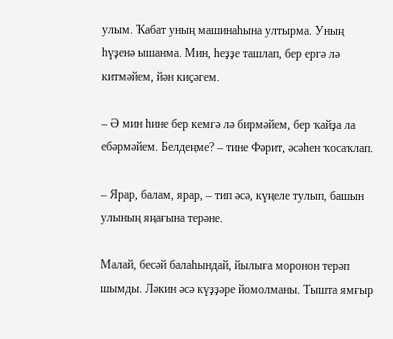улым. Ҡабат уның машинаһына ултырма. Уның һүҙенә ышанма. Мин, һеҙҙе ташлап, бер ергә лә китмәйем, йән киҫәгем.

– Ә мин һине бер кемгә лә бирмәйем, бер ҡайҙа ла ебәрмәйем. Белдеңме? – тине Фәрит, әсәһен ҡосаҡлап.

– Ярар, балам, ярар, – тип әсә, күңеле тулып, башын улының яңағына терәне.

Малай, бесәй балаһындай, йылыға моронон терәп шымды. Ләкин әсә күҙҙәре йомолманы. Тышта ямғыр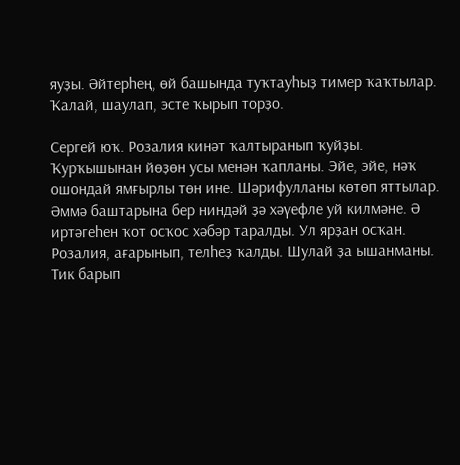яуҙы. Әйтерһең, өй башында туҡтауһыҙ тимер ҡаҡтылар. Ҡалай, шаулап, эсте ҡырып торҙо.

Сергей юҡ. Розалия кинәт ҡалтыранып ҡуйҙы. Ҡурҡышынан йөҙөн усы менән ҡапланы. Эйе, эйе, нәҡ ошондай ямғырлы төн ине. Шәрифулланы көтөп яттылар. Әммә баштарына бер ниндәй ҙә хәүефле уй килмәне. Ә иртәгеһен ҡот осҡос хәбәр таралды. Ул ярҙан осҡан. Розалия, ағарынып, телһеҙ ҡалды. Шулай ҙа ышанманы. Тик барып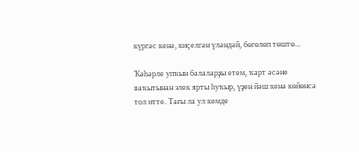күргәс кенә, киҫелгән үләндәй, бөгөлөп төштө...

Ҡәһәрле упҡын балаларҙы етем, ҡарт әсәне ваҡытынан элек ярты һуҡыр, үҙен йәш кенә көйөнсә тол итте. Тағы ла ул кемде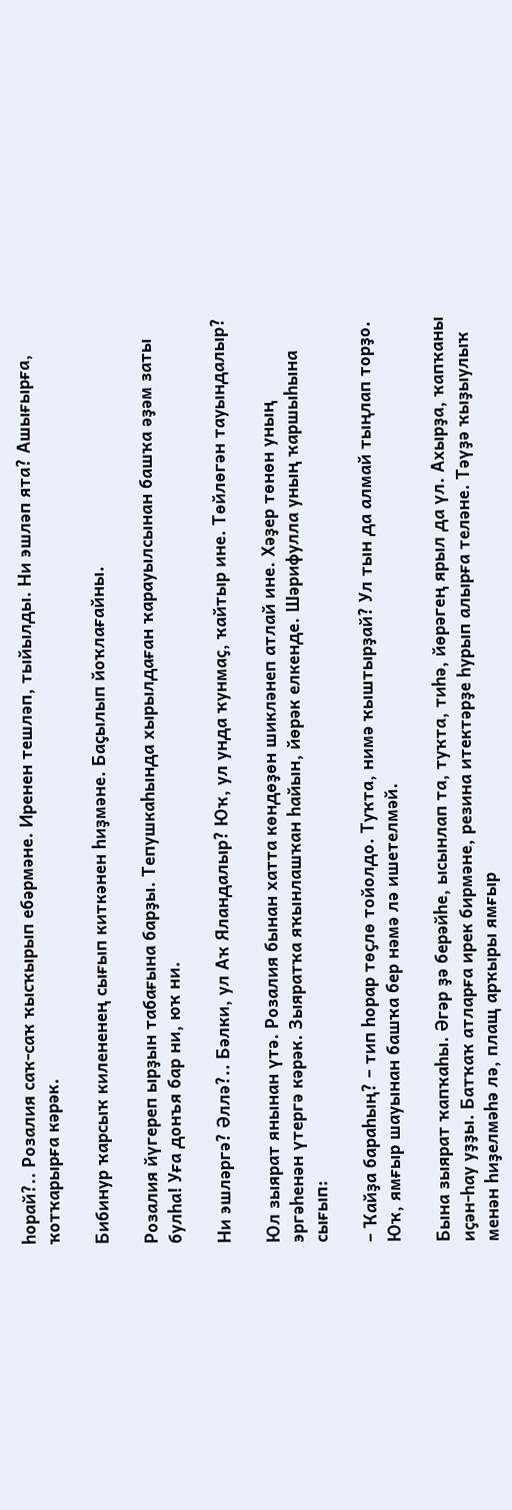һорай?.. Розалия саҡ-саҡ ҡысҡырып ебәрмәне. Иренен тешләп, тыйылды. Ни эшләп ята? Ашығырға, ҡотҡарырға кәрәк.

Бибинур ҡарсыҡ килененең сығып киткәнен һиҙмәне. Баҫылып йоҡлағайны.

Розалия йүгереп ырҙын табағына барҙы. Тепушкаһында хырылдаған ҡарауылсынан башҡа әҙәм заты булһа! Уға донъя бар ни, юҡ ни.

Ни эшләргә? Әллә?.. Бәлки, ул Аҡ Яландалыр? Юҡ, ул унда ҡунмаҫ, ҡайтыр ине. Төйлөгән тауындалыр?

Юл зыярат янынан үтә. Розалия бынан хатта көндөҙөн шикләнеп атлай ине. Хәҙер төнөн уның эргәһенән үтергә кәрәк. Зыяратҡа яҡынлашҡан һайын, йөрәк елкенде. Шәрифулла уның ҡаршыһына сығып:

– Ҡайҙа бараһың? – тип һорар төҫлө тойолдо. Туҡта, нимә ҡыштырҙай? Ул тын да алмай тыңлап торҙо. Юҡ, ямғыр шауынан башҡа бер нәмә лә ишетелмәй.

Бына зыярат ҡапҡаһы. Әгәр ҙә берәйһе, ысынлап та, туҡта, тиһә, йөрәгең ярыл да үл. Ахырҙа, ҡапҡаны иҫән-һау уҙҙы. Батҡаҡ атларға ирек бирмәне, резина итектәрҙе һурып алырға теләне. Тәүҙә ҡыҙыулыҡ менән һиҙелмәһә лә, плащ арҡыры ямғыр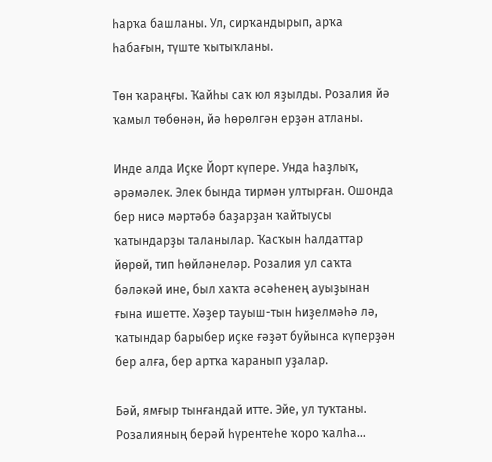һарҡа башланы. Ул, сирҡандырып, арҡа һабағын, түште ҡытыҡланы.

Төн ҡараңғы. Ҡайһы саҡ юл яҙылды. Розалия йә ҡамыл төбөнән, йә һөрөлгән ерҙән атланы.

Инде алда Иҫке Йорт күпере. Унда һаҙлыҡ, әрәмәлек. Элек бында тирмән ултырған. Ошонда бер нисә мәртәбә баҙарҙан ҡайтыусы ҡатындарҙы таланылар. Ҡасҡын һалдаттар йөрөй, тип һөйләнеләр. Розалия ул саҡта бәләкәй ине, был хаҡта әсәһенең ауыҙынан ғына ишетте. Хәҙер тауыш-тын һиҙелмәһә лә, ҡатындар барыбер иҫке ғәҙәт буйынса күперҙән бер алға, бер артҡа ҡаранып уҙалар.

Бәй, ямғыр тынғандай итте. Эйе, ул туҡтаны. Розалияның берәй һүрентеһе ҡоро ҡалһа...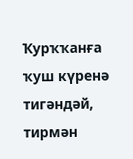Ҡурҡҡанға ҡуш күренә тигәндәй, тирмән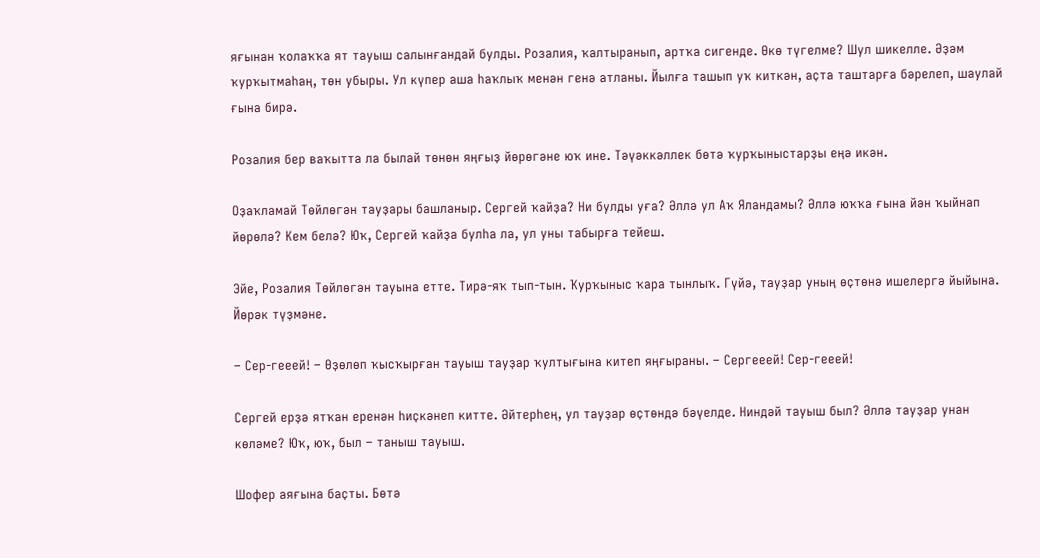яғынан ҡолаҡҡа ят тауыш салынғандай булды. Розалия, ҡалтыранып, артҡа сигенде. Өкө түгелме? Шул шикелле. Әҙәм ҡурҡытмаһаң, төн убыры. Ул күпер аша һаҡлыҡ менән генә атланы. Йылға ташып уҡ киткән, аҫта таштарға бәрелеп, шаулай ғына бирә.

Розалия бер ваҡытта ла былай төнөн яңғыҙ йөрөгәне юҡ ине. Тәүәккәллек бөтә ҡурҡыныстарҙы еңә икән.

Оҙаҡламай Төйлөгән тауҙары башланыр. Сергей ҡайҙа? Ни булды уға? Әллә ул Аҡ Яландамы? Әллә юҡҡа ғына йән ҡыйнап йөрөлә? Кем белә? Юҡ, Сергей ҡайҙа булһа ла, ул уны табырға тейеш.

Эйе, Розалия Төйлөгән тауына етте. Тирә-яҡ тып-тын. Ҡурҡыныс ҡара тынлыҡ. Гүйә, тауҙар уның өҫтөнә ишелергә йыйына. Йөрәк түҙмәне.

– Сер-гееей! – Өҙөлөп ҡысҡырған тауыш тауҙар ҡултығына китеп яңғыраны. – Сергееей! Сер-гееей!

Сергей ерҙә ятҡан еренән һиҫкәнеп китте. Әйтерһең, ул тауҙар өҫтөндә бәүелде. Ниндәй тауыш был? Әллә тауҙар унан көләме? Юҡ, юҡ, был – таныш тауыш.

Шофер аяғына баҫты. Бөтә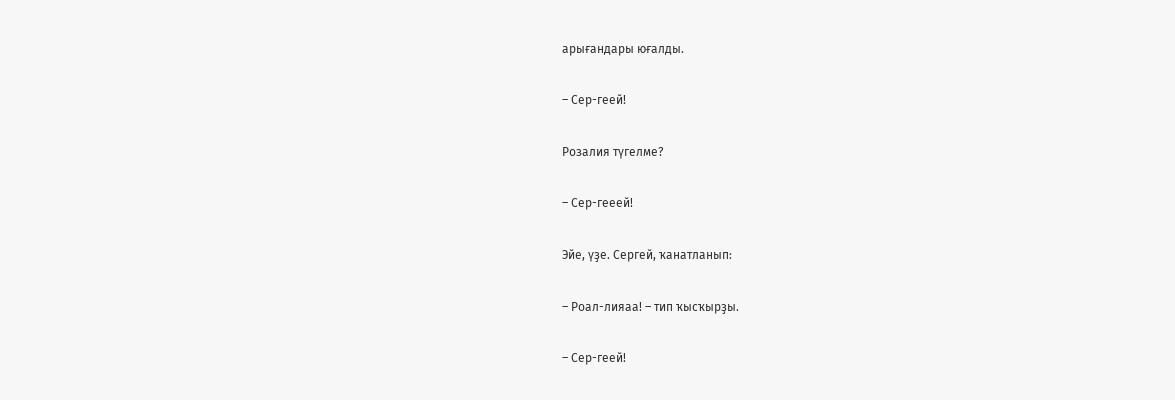арығандары юғалды.

– Сер-геей!

Розалия түгелме?

– Сер-гееей!

Эйе, үҙе. Сергей, ҡанатланып:

– Роал-лияаа! – тип ҡысҡырҙы.

– Сер-геей!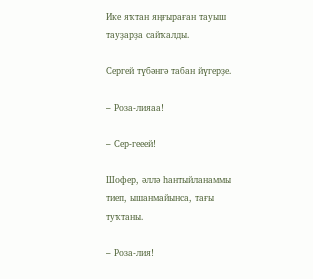Ике яҡтан яңғыраған тауыш тауҙарҙа сайҡалды.

Сергей түбәнгә табан йүгерҙе.

– Роза-лияаа!

– Сер-гееей!

Шофер, әллә һантыйланаммы тиеп, ышанмайынса, тағы туҡтаны.

– Роза-лия!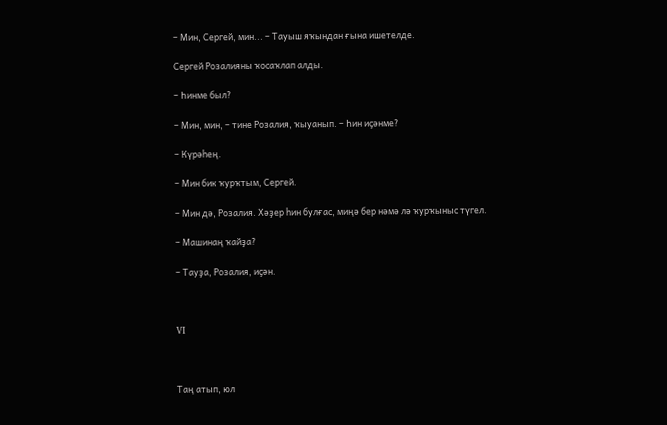– Мин, Сергей, мин... – Тауыш яҡындан ғына ишетелде.

Сергей Розалияны ҡосаҡлап алды.

– Һинме был?

– Мин, мин, – тине Розалия, ҡыуанып. – Һин иҫәнме?

– Күрәһең.

– Мин бик ҡурҡтым, Сергей.

– Мин дә, Розалия. Хәҙер һин булғас, миңә бер нәмә лә ҡурҡыныс түгел.

– Машинаң ҡайҙа?

– Тауҙа, Розалия, иҫән.



VI



Таң атып, юл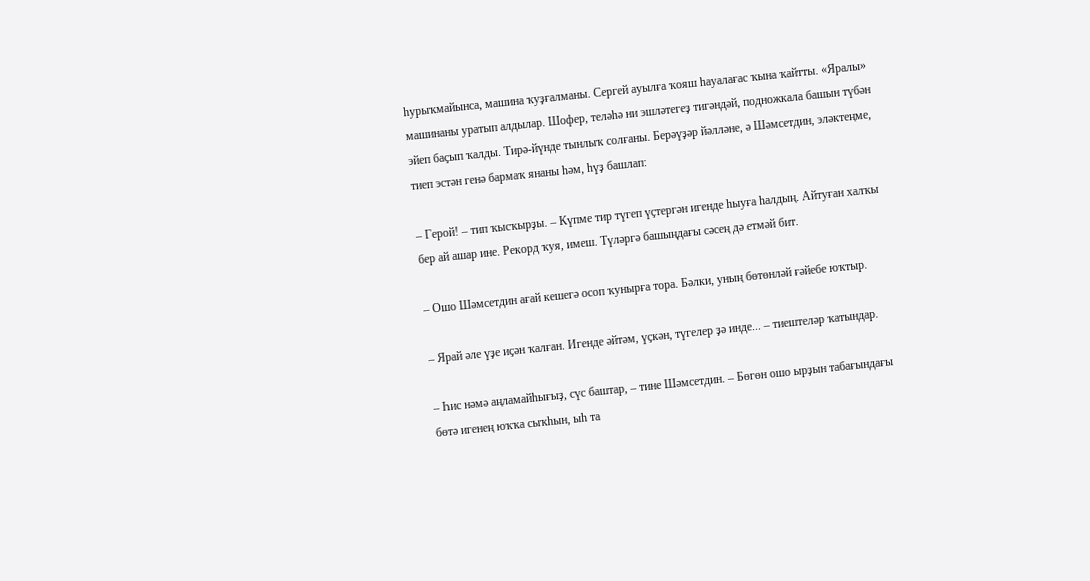һурыҡмайынса, машина ҡуҙғалманы. Сергей ауылға ҡояш һауалағас ҡына ҡайтты. «Яралы» машинаны уратып алдылар. Шофер, теләһә ни эшләтегеҙ тигәндәй, подножкала башын түбән эйеп баҫып ҡалды. Тирә-йүнде тынлыҡ солғаны. Берәүҙәр йәлләне, ә Шәмсетдин, эләктеңме, тиеп эстән генә бармаҡ янаны һәм, һүҙ башлап:

– Герой! – тип ҡысҡырҙы. – Күпме тир түгеп үҫтергән игенде һыуға һалдың. Айтуған халҡы бер ай ашар ине. Рекорд ҡуя, имеш. Түләргә башыңдағы сәсең дә етмәй бит.

– Ошо Шәмсетдин ағай кешегә осоп ҡунырға тора. Бәлки, уның бөтөнләй ғәйебе юҡтыр.

– Ярай әле үҙе иҫән ҡалған. Игенде әйтәм, үҫкән, түгелер ҙә инде... – тиештеләр ҡатындар.

– Һис нәмә аңламайһығыҙ, сүс баштар, – тине Шәмсетдин. – Бөгөн ошо ырҙын табағындағы бөтә игенең юҡҡа сыҡһын, ыһ та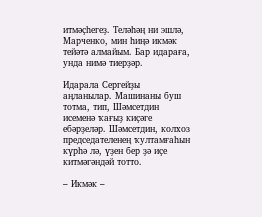итмәҫһегеҙ. Теләһәң ни эшлә, Марченко, мин һиңә икмәк тейәтә алмайым. Бар идараға, унда нимә тиерҙәр.

Идарала Сергейҙы аңланылар. Машинаны буш тотма, тип, Шәмсетдин исеменә ҡағыҙ киҫәге ебәрҙеләр. Шәмсетдин, колхоз председателенең ҡултамғаһын күрһә лә, үҙен бер ҙә иҫе китмәгәндәй тотто.

– Икмәк –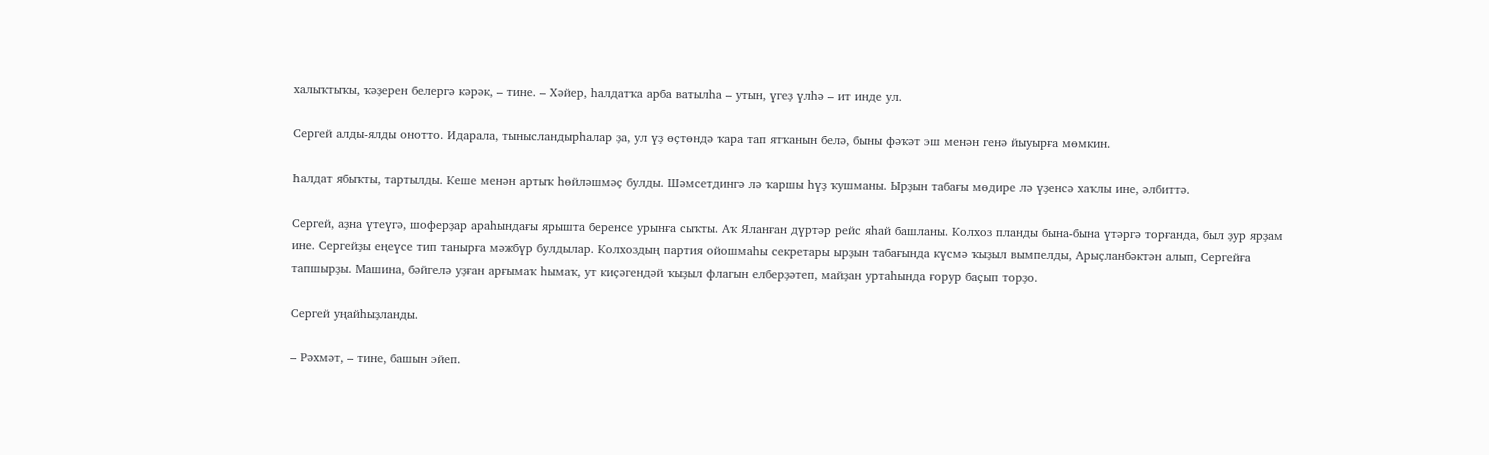халыҡтыҡы, ҡәҙерен белергә кәрәк, – тине. – Хәйер, һалдатҡа арба ватылһа – утын, үгеҙ үлһә – ит инде ул.

Сергей алды-ялды онотто. Идарала, тынысландырһалар ҙа, ул үҙ өҫтөндә ҡара тап ятҡанын белә, быны фәҡәт эш менән генә йыуырға мөмкин.

Һалдат ябыҡты, тартылды. Кеше менән артыҡ һөйләшмәҫ булды. Шәмсетдингә лә ҡаршы һүҙ ҡушманы. Ырҙын табағы мөдире лә үҙенсә хаҡлы ине, әлбиттә.

Сергей, аҙна үтеүгә, шоферҙар араһындағы ярышта беренсе урынға сыҡты. Аҡ Яланған дүртәр рейс яһай башланы. Колхоз планды бына-бына үтәргә торғанда, был ҙур ярҙам ине. Сергейҙы еңеүсе тип танырға мәжбүр булдылар. Колхоздың партия ойошмаһы секретары ырҙын табағында күсмә ҡыҙыл вымпелды, Арыҫланбәктән алып, Сергейға тапшырҙы. Машина, бәйгелә уҙған арғымаҡ һымаҡ, ут киҫәгендәй ҡыҙыл флагын елберҙәтеп, майҙан уртаһында ғорур баҫып торҙо.

Сергей уңайһыҙланды.

– Рәхмәт, – тине, башын эйеп.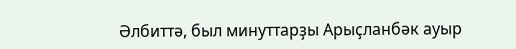Әлбиттә, был минуттарҙы Арыҫланбәк ауыр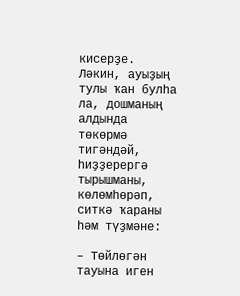кисерҙе. Ләкин, ауыҙың тулы ҡан булһа ла, дошманың алдында төкөрмә тигәндәй, һиҙҙерергә тырышманы, көлөмһөрәп, ситкә ҡараны һәм түҙмәне:

– Төйлөгән тауына иген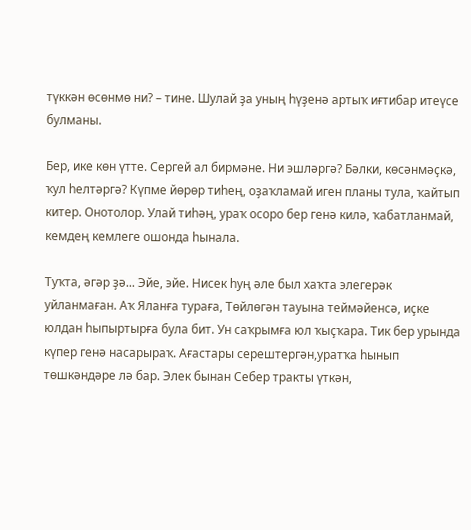түккән өсөнмө ни? – тине. Шулай ҙа уның һүҙенә артыҡ иғтибар итеүсе булманы.

Бер, ике көн үтте. Сергей ал бирмәне. Ни эшләргә? Бәлки, көсәнмәҫкә, ҡул һелтәргә? Күпме йөрөр тиһең, оҙаҡламай иген планы тула, ҡайтып китер. Онотолор. Улай тиһәң, ураҡ осоро бер генә килә, ҡабатланмай, кемдең кемлеге ошонда һынала.

Туҡта, әгәр ҙә... Эйе, эйе. Нисек һуң әле был хаҡта элегерәк уйланмаған. Аҡ Яланға тураға, Төйлөгән тауына теймәйенсә, иҫке юлдан һыпыртырға була бит. Ун саҡрымға юл ҡыҫҡара. Тик бер урында күпер генә насарыраҡ. Ағастары серештергән,уратҡа һынып төшкәндәре лә бар. Элек бынан Себер тракты үткән,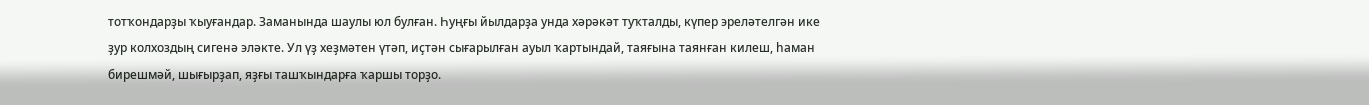тотҡондарҙы ҡыуғандар. Заманында шаулы юл булған. Һуңғы йылдарҙа унда хәрәкәт туҡталды, күпер эреләтелгән ике ҙур колхоздың сигенә эләкте. Ул үҙ хеҙмәтен үтәп, иҫтән сығарылған ауыл ҡартындай, таяғына таянған килеш, һаман бирешмәй, шығырҙап, яҙғы ташҡындарға ҡаршы торҙо.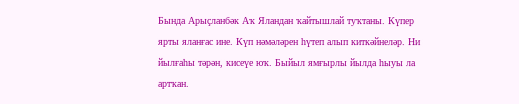Бында Арыҫланбәк Аҡ Яландан ҡайтышлай туҡтаны. Күпер ярты яланғас ине. Күп нәмәләрен һүтеп алып киткәйнеләр. Ни йылғаһы тәрән, кисеүе юҡ. Быйыл ямғырлы йылда һыуы ла артҡан.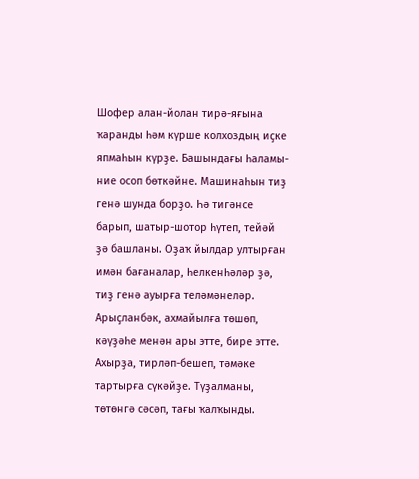Шофер алан-йолан тирә-яғына ҡаранды һәм күрше колхоздың иҫке япмаһын күрҙе. Башындағы һаламы-ние осоп бөткәйне. Машинаһын тиҙ генә шунда борҙо. Һә тигәнсе барып, шатыр-шотор һүтеп, тейәй ҙә башланы. Оҙаҡ йылдар ултырған имән бағаналар, һелкенһәләр ҙә, тиҙ генә ауырға теләмәнеләр. Арыҫланбәк, ахмайылға төшөп, кәүҙәһе менән ары этте, бире этте. Ахырҙа, тирләп-бешеп, тәмәке тартырға сүкәйҙе. Түҙалманы, төтөнгә сәсәп, тағы ҡалҡынды.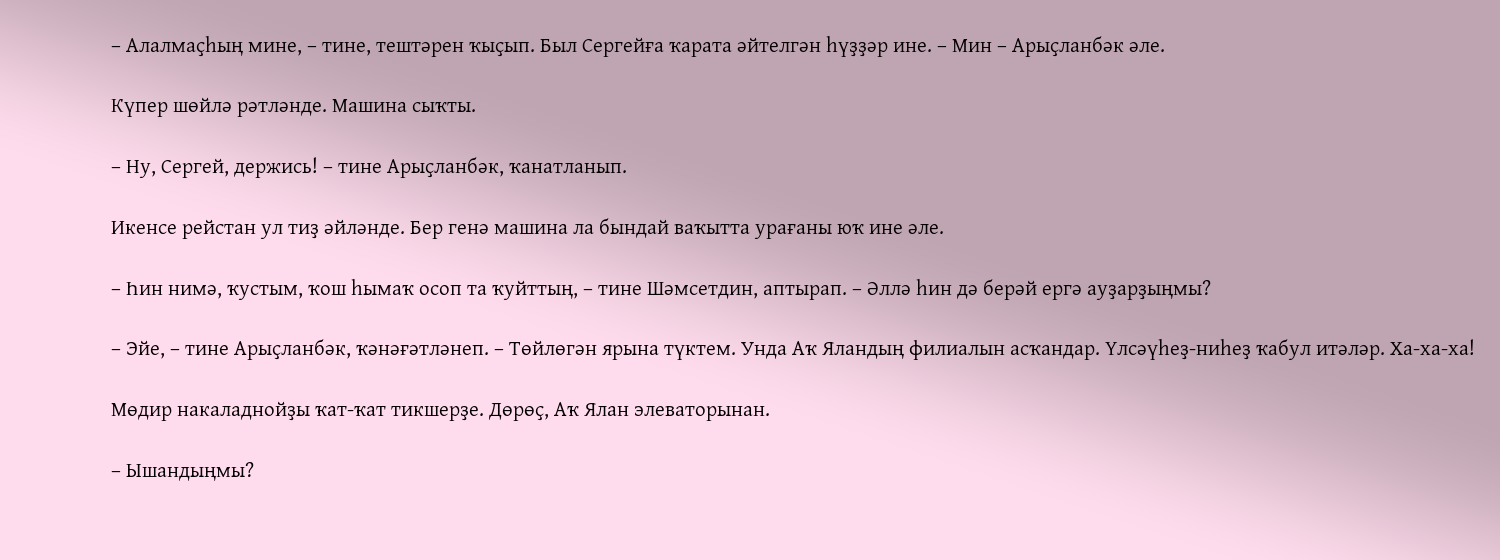– Алалмаҫһың мине, – тине, тештәрен ҡыҫып. Был Сергейға ҡарата әйтелгән һүҙҙәр ине. – Мин – Арыҫланбәк әле.

Күпер шөйлә рәтләнде. Машина сыҡты.

– Ну, Сергей, держись! – тине Арыҫланбәк, ҡанатланып.

Икенсе рейстан ул тиҙ әйләнде. Бер генә машина ла бындай ваҡытта урағаны юҡ ине әле.

– Һин нимә, ҡустым, ҡош һымаҡ осоп та ҡуйттың, – тине Шәмсетдин, аптырап. – Әллә һин дә берәй ергә ауҙарҙыңмы?

– Эйе, – тине Арыҫланбәк, ҡәнәғәтләнеп. – Төйлөгән ярына түктем. Унда Аҡ Яландың филиалын асҡандар. Үлсәүһеҙ-ниһеҙ ҡабул итәләр. Ха-ха-ха!

Мөдир накаладнойҙы ҡат-ҡат тикшерҙе. Дөрөҫ, Аҡ Ялан элеваторынан.

– Ышандыңмы?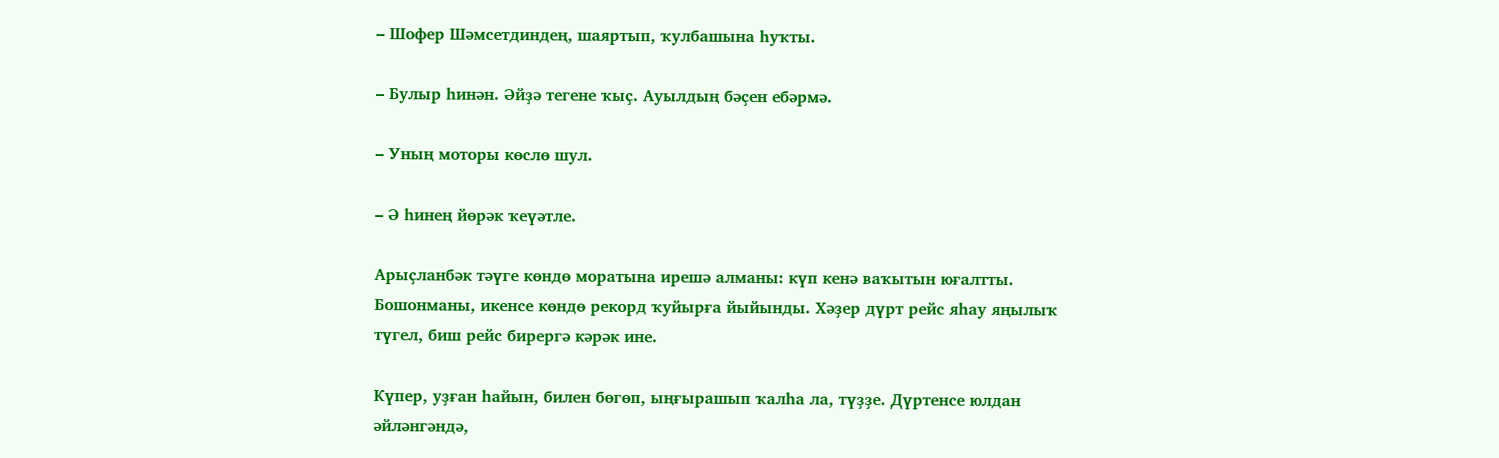– Шофер Шәмсетдиндең, шаяртып, ҡулбашына һуҡты.

– Булыр һинән. Әйҙә тегене ҡыҫ. Ауылдың бәҫен ебәрмә.

– Уның моторы көслө шул.

– Ә һинең йөрәк ҡеүәтле.

Арыҫланбәк тәүге көндө моратына ирешә алманы: күп кенә ваҡытын юғалтты. Бошонманы, икенсе көндө рекорд ҡуйырға йыйынды. Хәҙер дүрт рейс яһау яңылыҡ түгел, биш рейс бирергә кәрәк ине.

Күпер, уҙған һайын, билен бөгөп, ыңғырашып ҡалһа ла, түҙҙе. Дүртенсе юлдан әйләнгәндә,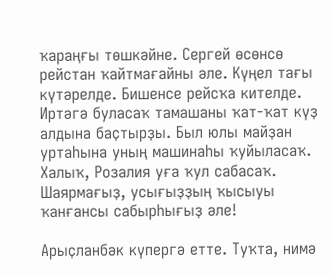ҡараңғы төшкәйне. Сергей өсөнсө рейстан ҡайтмағайны әле. Күңел тағы күтәрелде. Бишенсе рейсҡа кителде. Иртәгә буласаҡ тамашаны ҡат-ҡат күҙ алдына баҫтырҙы. Был юлы майҙан уртаһына уның машинаһы ҡуйыласаҡ. Халыҡ, Розалия уға ҡул сабасаҡ. Шаярмағыҙ, усығыҙҙың ҡысыуы ҡанғансы сабырһығыҙ әле!

Арыҫланбәк күпергә етте. Туҡта, нимә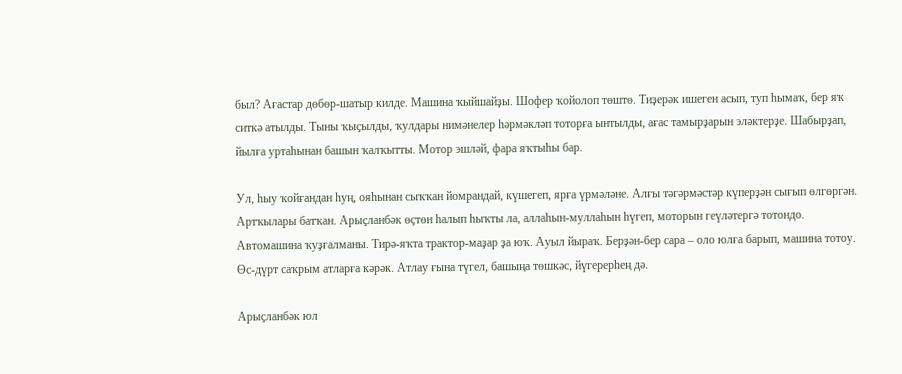был? Ағастар дөбөр-шатыр килде. Машина ҡыйшайҙы. Шофер ҡойолоп төштө. Тиҙерәк ишеген асып, туп һымаҡ, бер яҡ ситкә атылды. Тыны ҡыҫылды, ҡулдары нимәнелер һәрмәкләп тоторға ынтылды, ағас тамырҙарын эләктерҙе. Шабырҙап, йылға уртаһынан башын ҡалҡытты. Мотор эшләй, фара яҡтыһы бар.

Ул, һыу ҡойғандан һуң, ояһынан сыҡҡан йомрандай, күшегеп, ярға үрмәләне. Алғы тәгәрмәстәр күперҙән сығып өлгөргән. Артҡылары батҡан. Арыҫланбәк өҫтөн һалып һыҡты ла, аллаһын-муллаһын һүгеп, моторын геүләтергә тотондо. Автомашина ҡуҙғалманы. Тирә-яҡта трактор-маҙар ҙа юҡ. Ауыл йыраҡ. Берҙән-бер сара – оло юлға барып, машина тотоу. Өс-дүрт саҡрым атларға кәрәк. Атлау ғына түгел, башыңа төшкәс, йүгерерһең дә.

Арыҫланбәк юл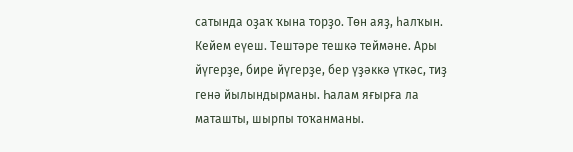сатында оҙаҡ ҡына торҙо. Төн аяҙ, һалҡын. Кейем еүеш. Тештәре тешкә теймәне. Ары йүгерҙе, бире йүгерҙе, бер үҙәккә үткәс, тиҙ генә йылындырманы. Һалам яғырға ла маташты, шырпы тоҡанманы.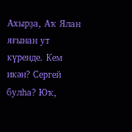Ахырҙа, Аҡ Ялан яғынан ут күренде. Кем икән? Сергей булһа? Юҡ,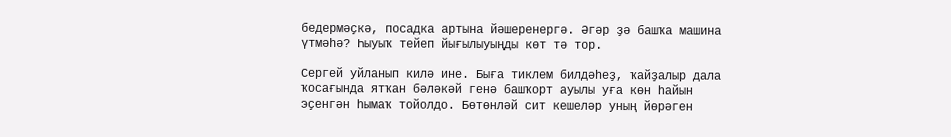бедермәҫкә, посадка артына йәшеренергә. Әгәр ҙә башҡа машина үтмәһә? Һыуыҡ тейеп йығылыуыңды көт тә тор.

Сергей уйланып килә ине. Быға тиклем билдәһеҙ, ҡайҙалыр дала ҡосағында ятҡан бәләкәй генә башҡорт ауылы уға көн һайын эҫенгән һымаҡ тойолдо. Бөтөнләй сит кешеләр уның йөрәген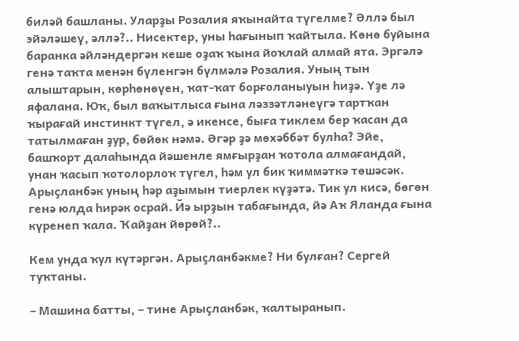биләй башланы. Уларҙы Розалия яҡынайта түгелме? Әллә был эйәләшеү, әллә?.. Нисектер, уны һағынып ҡайтыла. Көнө буйына баранка әйләндергән кеше оҙаҡ ҡына йоҡлай алмай ята. Эргәлә генә таҡта менән бүленгән бүлмәлә Розалия. Уның тын алыштарын, көрһөнөүен, ҡат-ҡат борғоланыуын һиҙә. Үҙе лә яфалана. Юҡ, был ваҡытлыса ғына ләззәтләнеүгә тартҡан ҡырағай инстинкт түгел, ә икенсе, быға тиклем бер ҡасан да татылмаған ҙур, бөйөк нәмә. Әгәр ҙә мөхәббәт булһа? Эйе, башҡорт далаһында йәшенле ямғырҙан ҡотола алмағандай, унан ҡасып ҡотолорлоҡ түгел, һәм ул бик ҡиммәткә төшәсәк. Арыҫланбәк уның һәр аҙымын тиерлек күҙәтә. Тик ул кисә, бөгөн генә юлда һирәк осрай. Йә ырҙын табағында, йә Аҡ Яланда ғына күренеп ҡала. Ҡайҙан йөрөй?..

Кем унда ҡул күтәргән. Арыҫланбәкме? Ни булған? Сергей туҡтаны.

– Машина батты, – тине Арыҫланбәк, ҡалтыранып.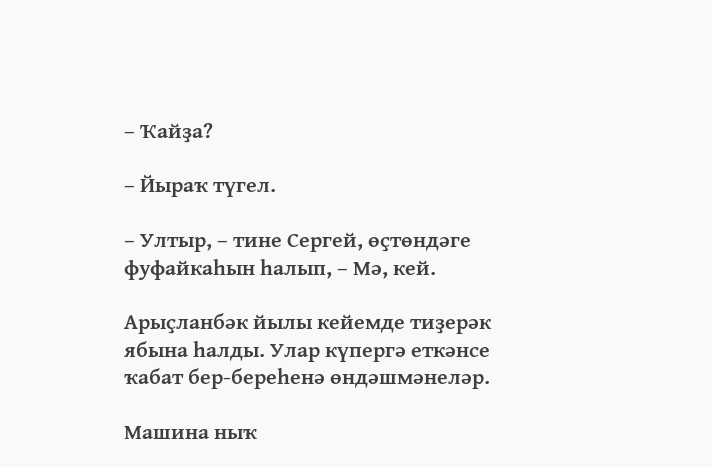– Ҡайҙа?

– Йыраҡ түгел.

– Ултыр, – тине Сергей, өҫтөндәге фуфайкаһын һалып, – Мә, кей.

Арыҫланбәк йылы кейемде тиҙерәк ябына һалды. Улар күпергә еткәнсе ҡабат бер-береһенә өндәшмәнеләр.

Машина ныҡ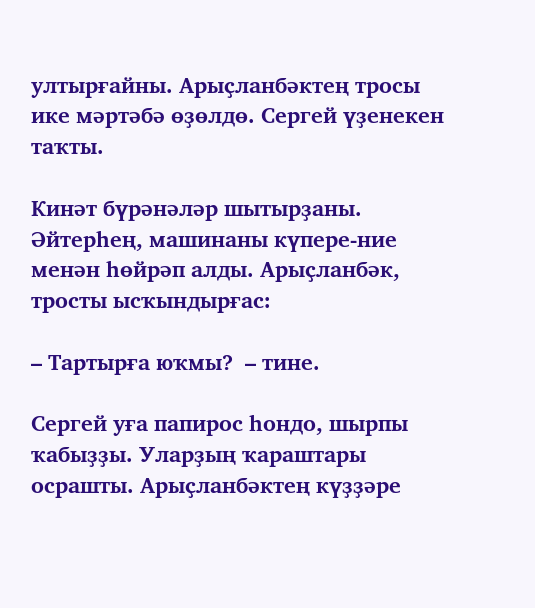ултырғайны. Арыҫланбәктең тросы ике мәртәбә өҙөлдө. Сергей үҙенекен таҡты.

Кинәт бүрәнәләр шытырҙаны. Әйтерһең, машинаны күпере-ние менән һөйрәп алды. Арыҫланбәк, тросты ысҡындырғас:

– Тартырға юҡмы?  – тине.

Сергей уға папирос һондо, шырпы ҡабыҙҙы. Уларҙың ҡараштары осрашты. Арыҫланбәктең күҙҙәре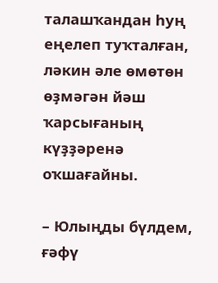талашҡандан һуң еңелеп туҡталған, ләкин әле өмөтөн өҙмәгән йәш ҡарсығаның күҙҙәренә оҡшағайны.

– Юлыңды бүлдем, ғәфү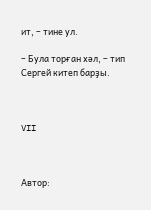ит, – тине ул.

– Була торған хәл, – тип Сергей китеп барҙы.



VII



Автор: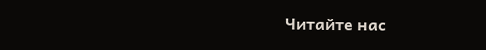Читайте нас